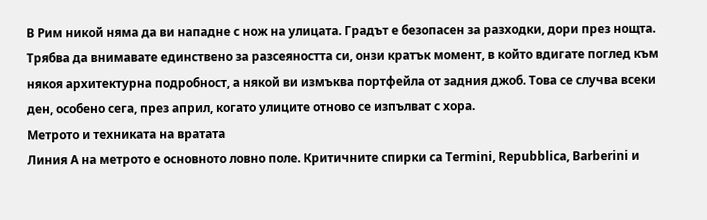В Рим никой няма да ви нападне с нож на улицата. Градът е безопасен за разходки, дори през нощта. Трябва да внимавате единствено за разсеяността си, онзи кратък момент, в който вдигате поглед към някоя архитектурна подробност, а някой ви измъква портфейла от задния джоб. Това се случва всеки ден, особено сега, през април, когато улиците отново се изпълват с хора.
Метрото и техниката на вратата
Линия А на метрото е основното ловно поле. Критичните спирки са Termini, Repubblica, Barberini и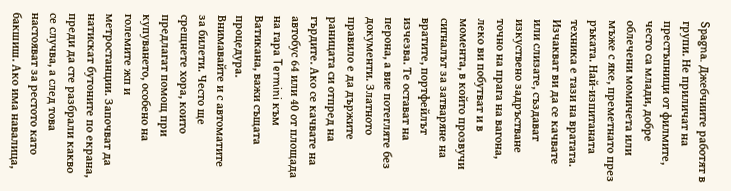Spagna. Джебчиите работят в групи. Не приличат на престъпници от филмите, често са млади, добре облечени момичета или мъже с яке, преметнато през ръката. Най-изпитаната техника е тази на вратата. Изчакват ви да се качвате или слизате, създават изкуствено задръстване точно на прага на вагона, леко ви побутват и в момента, в който прозвучи сигналът за затваряне на вратите, портфейлът изчезва. Те остават на перона, а вие потегляте без документи. Златното правило е да държите раницата си отпред на гърдите. Ако се качвате на автобус 64 или 40 от площада на гара Termini към Ватикана, важи същата процедура.
Внимавайте и с автоматите за билети. Често ще срещнете хора, които предлагат помощ при купуването, особено на големите жп и метростанции. Започват да натискат бутоните по екрана, преди да сте разбрали какво се случва, а след това настояват за рестото като бакшиш. Ако има навалица,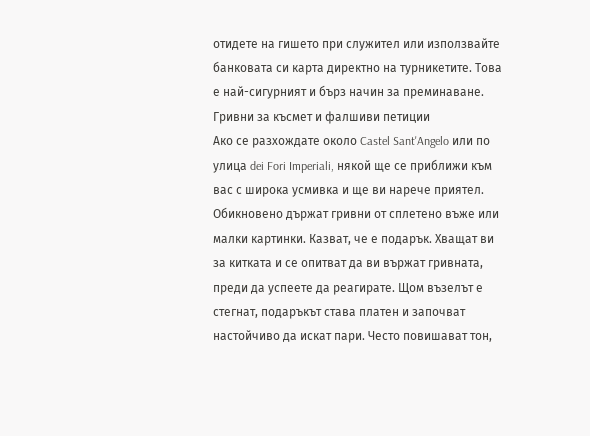отидете на гишето при служител или използвайте банковата си карта директно на турникетите. Това е най-сигурният и бърз начин за преминаване.
Гривни за късмет и фалшиви петиции
Ако се разхождате около Castel Sant'Angelo или по улица dei Fori Imperiali, някой ще се приближи към вас с широка усмивка и ще ви нарече приятел. Обикновено държат гривни от сплетено въже или малки картинки. Казват, че е подарък. Хващат ви за китката и се опитват да ви вържат гривната, преди да успеете да реагирате. Щом възелът е стегнат, подаръкът става платен и започват настойчиво да искат пари. Често повишават тон,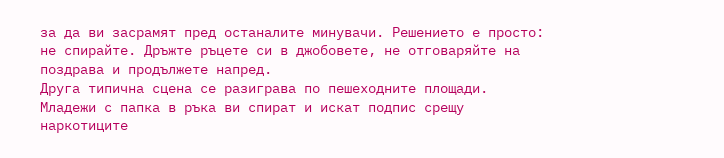за да ви засрамят пред останалите минувачи. Решението е просто: не спирайте. Дръжте ръцете си в джобовете, не отговаряйте на поздрава и продължете напред.
Друга типична сцена се разиграва по пешеходните площади. Младежи с папка в ръка ви спират и искат подпис срещу наркотиците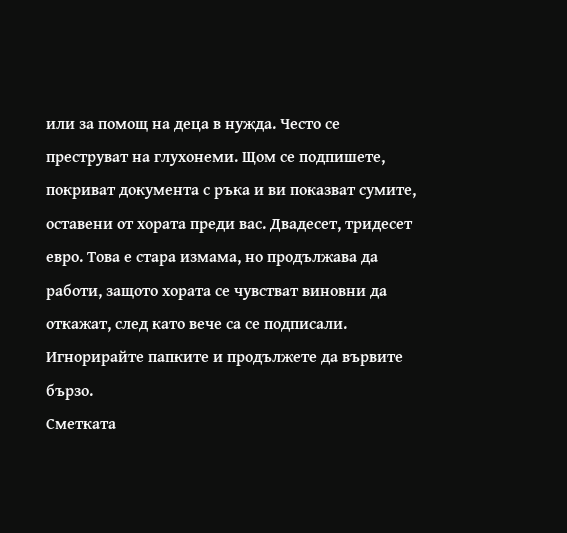или за помощ на деца в нужда. Често се преструват на глухонеми. Щом се подпишете, покриват документа с ръка и ви показват сумите, оставени от хората преди вас. Двадесет, тридесет евро. Това е стара измама, но продължава да работи, защото хората се чувстват виновни да откажат, след като вече са се подписали. Игнорирайте папките и продължете да вървите бързо.
Сметката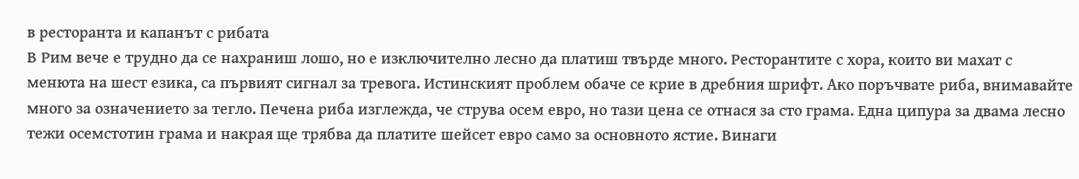в ресторанта и капанът с рибата
В Рим вече е трудно да се нахраниш лошо, но е изключително лесно да платиш твърде много. Ресторантите с хора, които ви махат с менюта на шест езика, са първият сигнал за тревога. Истинският проблем обаче се крие в дребния шрифт. Ако поръчвате риба, внимавайте много за означението за тегло. Печена риба изглежда, че струва осем евро, но тази цена се отнася за сто грама. Една ципура за двама лесно тежи осемстотин грама и накрая ще трябва да платите шейсет евро само за основното ястие. Винаги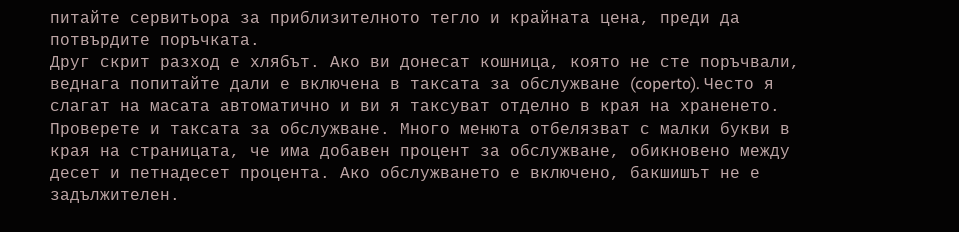питайте сервитьора за приблизителното тегло и крайната цена, преди да потвърдите поръчката.
Друг скрит разход е хлябът. Ако ви донесат кошница, която не сте поръчвали, веднага попитайте дали е включена в таксата за обслужване (coperto). Често я слагат на масата автоматично и ви я таксуват отделно в края на храненето. Проверете и таксата за обслужване. Много менюта отбелязват с малки букви в края на страницата, че има добавен процент за обслужване, обикновено между десет и петнадесет процента. Ако обслужването е включено, бакшишът не е задължителен.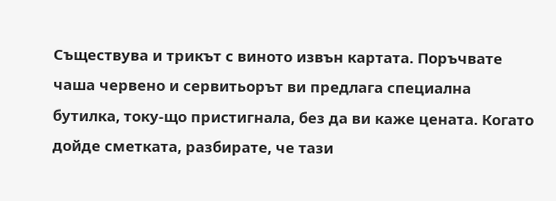Съществува и трикът с виното извън картата. Поръчвате чаша червено и сервитьорът ви предлага специална бутилка, току-що пристигнала, без да ви каже цената. Когато дойде сметката, разбирате, че тази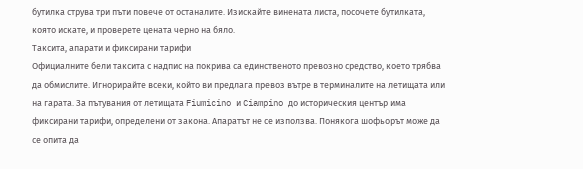бутилка струва три пъти повече от останалите. Изискайте винената листа, посочете бутилката, която искате, и проверете цената черно на бяло.
Таксита, апарати и фиксирани тарифи
Официалните бели таксита с надпис на покрива са единственото превозно средство, което трябва да обмислите. Игнорирайте всеки, който ви предлага превоз вътре в терминалите на летищата или на гарата. За пътувания от летищата Fiumicino и Ciampino до историческия център има фиксирани тарифи, определени от закона. Апаратът не се използва. Понякога шофьорът може да се опита да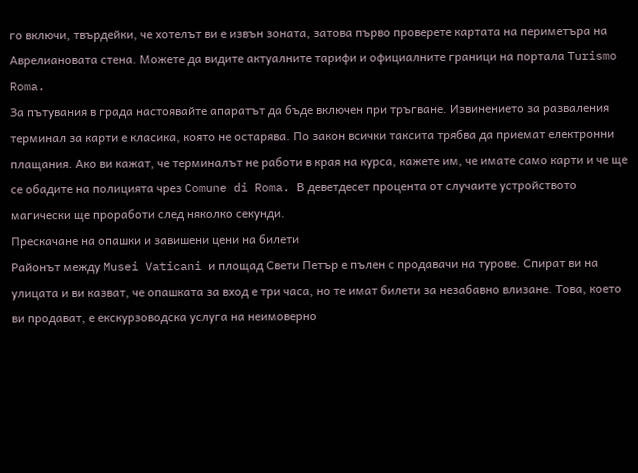го включи, твърдейки, че хотелът ви е извън зоната, затова първо проверете картата на периметъра на Аврелиановата стена. Можете да видите актуалните тарифи и официалните граници на портала Turismo Roma.
За пътувания в града настоявайте апаратът да бъде включен при тръгване. Извинението за разваления терминал за карти е класика, която не остарява. По закон всички таксита трябва да приемат електронни плащания. Ако ви кажат, че терминалът не работи в края на курса, кажете им, че имате само карти и че ще се обадите на полицията чрез Comune di Roma. В деветдесет процента от случаите устройството магически ще проработи след няколко секунди.
Прескачане на опашки и завишени цени на билети
Районът между Musei Vaticani и площад Свети Петър е пълен с продавачи на турове. Спират ви на улицата и ви казват, че опашката за вход е три часа, но те имат билети за незабавно влизане. Това, което ви продават, е екскурзоводска услуга на неимоверно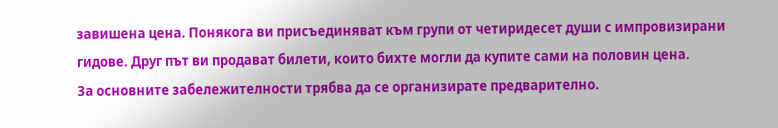завишена цена. Понякога ви присъединяват към групи от четиридесет души с импровизирани гидове. Друг път ви продават билети, които бихте могли да купите сами на половин цена.
За основните забележителности трябва да се организирате предварително.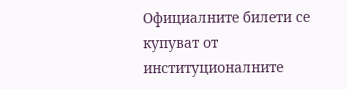Официалните билети се купуват от институционалните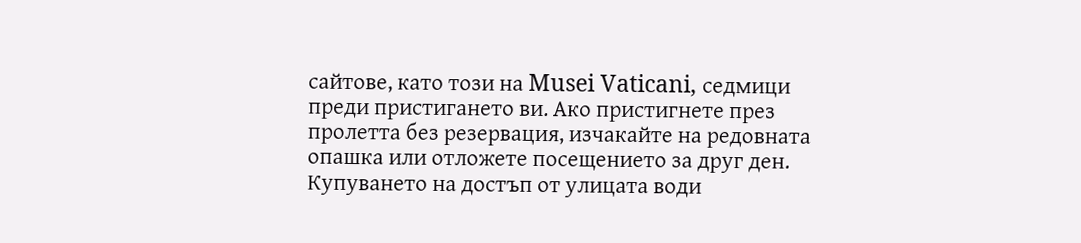сайтове, като този на Musei Vaticani, седмици преди пристигането ви. Ако пристигнете през пролетта без резервация, изчакайте на редовната опашка или отложете посещението за друг ден. Купуването на достъп от улицата води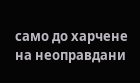само до харчене на неоправдани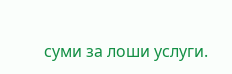суми за лоши услуги.